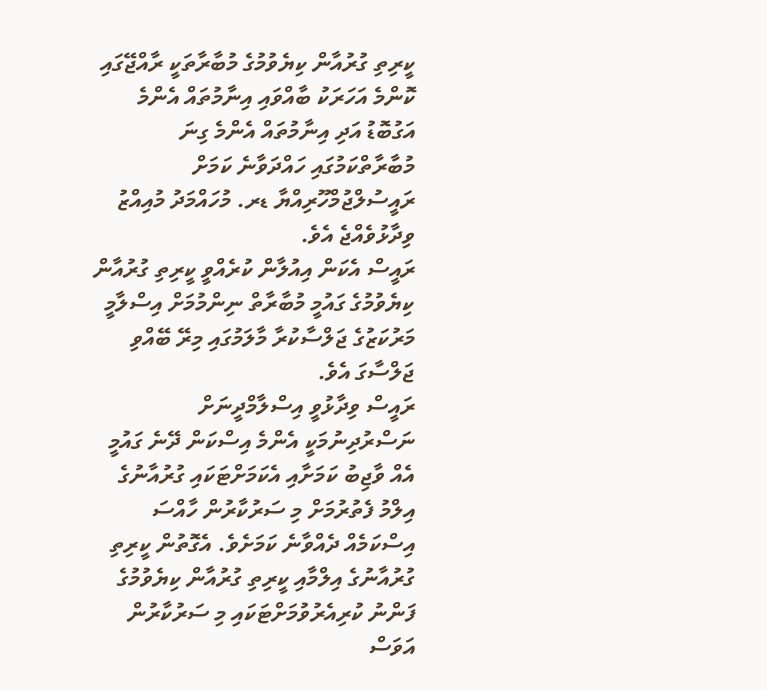ކީރިތި ގުރުއާން ކިޔެވުމުގެ މުބާރާތަކީ ރާއްޖޭގައި ކޮންމެ އަހަރަކު ބާއްވައި އިނާމުތައް އެންމެ އަގުބޮޑު އަދި އިނާމުތައް އެންމެ ގިނަ މުބާރާތްކަމުގައި ހައްދަވާނެ ކަމަށް ރައީސުލްޖުމްހޫރިއްޔާ ޑރ. މުހައްމަދު މުއިއްޒު ވިދާޅުވެއްޖެ އެވެ.
ރައީސް އެކަން އިއުލާން ކުރެއްވީ ކީރިތި ގުރުއާން ކިޔެވުމުގެ ގައުމީ މުބާރާތް ނިންމުމަށް އިސްލާމީ މަރުކަޒުގެ ޖަލްސާކުރާ މާލަމުގައި މިރޭ ބޭއްވި ޖަލްސާގަ އެވެ.
ރައީސް ވިދާޅުވީ އިސްލާމްދީނަށް ނަސްރުދިނުމަކީ އެންމެ އިސްކަން ދޭނެ ގައުމީ އެއް ވާޖިބު ކަމަށާއި އެކަމަށްޓަކައި ގުރުއާނުގެ އިލްމު ފެތުރުމަށް މި ސަރުކާރުން ހާއްސަ އިސްކަމެއް ދެއްވާނެ ކަމަށެވެ. އެގޮތުން ކީރިތި ގުރުއާނުގެ އިލްމާއި ކީރިތި ގުރުއާން ކިޔެވުމުގެ ފަންނު ކުރިއެރުވުމަށްޓަކައި މި ސަރުކާރުން އަވަސް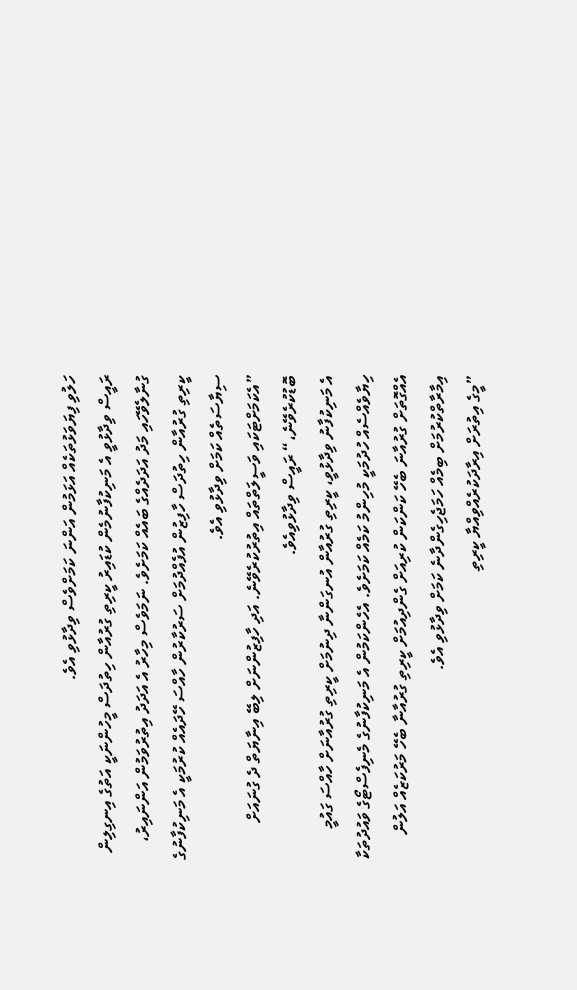ހަލުވި ފިޔަވަޅުތަކެއް އަޅަމުން އަންނަ ކަމަށްވެސް ވިދާޅުވި އެވެ.
ރައީސް ވިދާޅުވީ އެ މަނިކުފާނުމެން ކުޑައިރު ކީރިތި ގުރުއާން ހިތުދަސް މީހުންނަކީ އަތުގެ އިނގިލިން ގުނާލެވޭހައި މަދު އަދަދެއްގެ ބައެއް ކަމަށެވެ. ނަމަވެސް މިހާރު އެ އަދަދު އިތުރުވަމުން އަންނައިރު، ކީރިތި ގުރުއާން ހިތުދަސް ހާފިޒުން އުފެއްދުމަށް ސަރުކާރުން ހާއްސަ ހޭދައެއް ކުރުމަކީ އެ މަނިކުފާނުގެ ސިޔާސަތެއް ކަމަށް ވިދާޅުވި އެވެ.
”އެކަމަށްޓަކައި ވަސީލަތްތައް އިތުރުކުރެވޭނެ. އަދި ހާފިޒުންނަށް ލިބޭ އިނާޔަތް ދެ ގުނައަށް ބޮޑުކުރެވޭނެ،“ ރައީސް ވިދާޅުވިއެވެ.
އެ މަނިކުފާނު ވިދާޅުވީ، ކީރިތި ގުރުއާން އުނގަންނާ ދިނުމަށް ކީރިތި ގުރުއާނަށް ހާއްސަ ގައުމީ ހިޔާވެއްސެއް ހުދުމަކީ މުހިންމު ކަމެއް ކަމަށެވެ. އެހެންކަމުން އެ މަނިކުފާނުގެ މެނިފެސްޓޯގެ ވައުދުތަކާ އެއްގޮތަށް ގުރުއާނަ ބެހޭ ކަންކަން ކުރިއަށް ގެންދިއުމަށް ކީރިތި ގުރުއާނާ ބެހޭ މަރުކަޒެއް އަލުން އިމާރާތްކުރުމަށް ބިމެއް ހަމަޖެހިގެންދާނެ ކަމަށް ވިދާޅުވި އެވެ.
”މީގެ އިތުރަށް އިރާދަކުރެއްވިއްޔާ ކީރިތި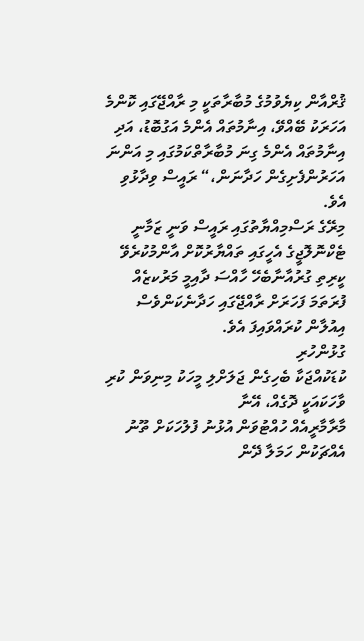ޤުރްއާން ކިޔެވުމުގެ މުބާރާތަކީ މި ރާއްޖޭގައި ކޮންމެ އަހަރަކު ބޭއްވޭ، އިނާމުތައް އެންމެ އަގުބޮޑު، އަދި އިނާމުތައް އެންމެ ގިނަ މުބާރާތްކަމުގައި މި އަންނަ އަހަރުންފެށިގެން ހަދާނަން،“ ރައީސް ވިދާޅުވި އެވެ.
މިރޭގެ ރަސްމިއްޔާތުގައި ރައީސް ވަނީ ޒަމާނީ ޓެކްނޮލޮޖީގެ އެހީގައި ތައްޔާރުކޮށް އާންމުކުރެވޭ ކީރިތި ގުރުއާނާބެހޭ ހާއްސަ ދާއިމީ މަރުކޒެއް ފުރަތަމަ ފަހަރަށް ރާއްޖޭގައި ހަދާނެކަންވެސް އިއުލާން ކުރައްވައިފަ އެވެ.
ގުޅުންހުރި
ކުޑަކުއްޖަކާ ބެހިގެން ޖަލަށްލި މީހަކު މިނިވަން ކުރި ވާހަކައަކީ ދޮގެއް، އޭނާ
މާރާމާރީއެއް ހުއްޓުވަން އުޅުނު ފުލުހަކަށް ތޫނު އެއްޗަކުން ހަމަލާ ދޭން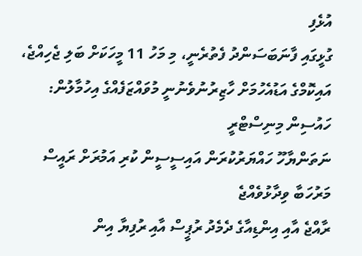އުޅެފި
ގުޅީގައި ފާނަބަސަންދު ފެތުރެނީ، މި މަހު 11 މީހަކަށް ބަލި ޖެހިއްޖެ،
އައިކޮމްގެ އަޑުއެހުމަށް ހާޒިރުނުވެނުނީ މުވައްޒަފެއްގެ އިހުމާލުން: ހައުސިން މިނިސްޓްރީ
ނަތަންޔާހޫ ހައްޔަރުކުރަން އައިސީސީން ކުރި އަމުރަށް ރައީސް މަރުހަބާ ވިދާޅުވެއްޖެ
ރާއްޖެ އާއި އިންޑިއާގެ ދެމެދު ރުޕީސް އާއި ރުފިޔާ އިން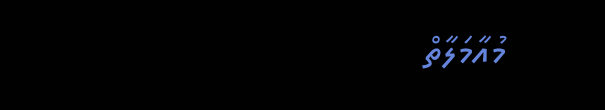މުއާމަލާތް